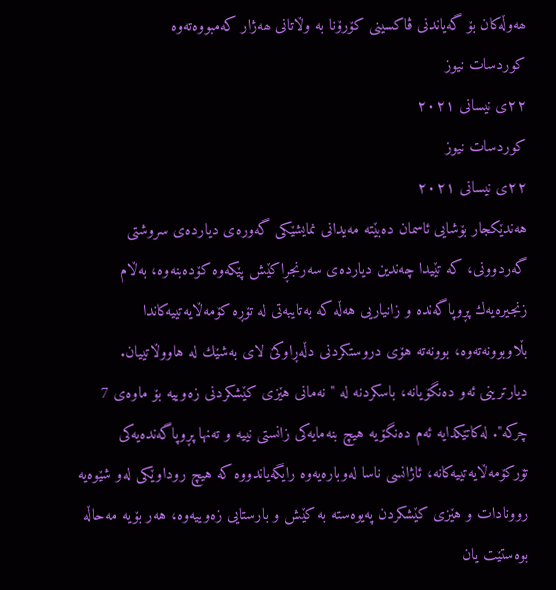ھەوڵەکان بۆ گەیاندنی ڤاکسینی کۆرۆنا بە وڵاتانی ھەژار کەمبووەتەوە
کوردسات نیوز
٢٢ی نیسانی ٢٠٢١
کوردسات نیوز
٢٢ی نیسانی ٢٠٢١
هەندێكجار بۆشایی ئاسمان دەبێتە مەیدانی نمایشێكی گەورەی دیاردەی سروشتی گەردوونی، كە تێیدا چەندین دیاردەی سەرنجڕاكێش پێكەوە كۆدەبنەوە، بەڵام زنجیرەیەك پڕوپاگەندە و زانیاریی هەڵە كە بەتایبەتی لە تۆڕە كۆمەڵایەتییەكاندا بڵاوبوونەتەوە، بوونەتە هۆی دروستكردنی دڵەڕاوكێ لای بەشێك لە هاووڵاتییان.
دیارترینی ئەو دەنگۆیانە، باسكردنە لە "نەمانی هێزی كێشكردنی زەوییە بۆ ماوەی 7 چركە". لەكاتێكدایە ئەم دەنگۆیە هیچ بنەمایەكی زانستی نییە و تەنها پڕوپاگەندەیەكی تۆركۆمەڵایەتییەكانە، ئاژانسی ناسا لەوبارەیەوە رایگەیاندووە كە هیچ روداوێكی لەو شێوەیە روونادات و هێزی كێشكردن پەیوەستە بە كێش و بارستایی زەوییەوە، هەر بۆیە مەحاڵە بوەستێت یان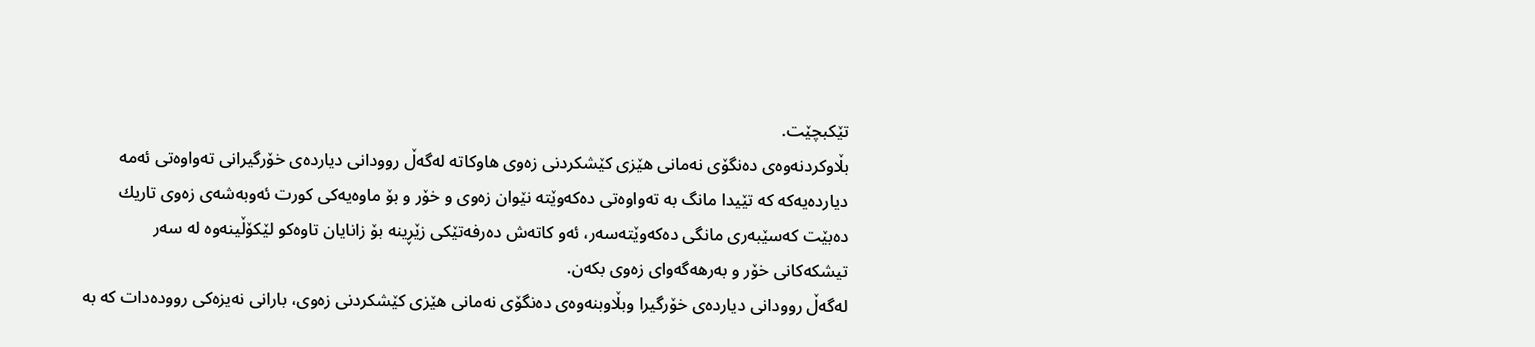تێكبچێت.
بڵاوكردنەوەی دەنگۆی نەمانی هێزی كێشكردنی زەوی هاوكاتە لەگەڵ روودانی دیاردەی خۆرگیرانی تەواوەتی ئەمە دیاردەیەكە كە تێیدا مانگ بە تەواوەتی دەكەوێتە نێوان زەوی و خۆر و بۆ ماوەیەكی كورت ئەوبەشەی زەوی تاریك دەبێت كەسێبەری مانگی دەكەوێتەسەر، ئەو كاتەش دەرفەتێكی زێڕینە بۆ زانایان تاوەكو لێكۆڵینەوە لە سەر تیشكەكانی خۆر و بەرهەگەوای زەوی بكەن.
لەگەڵ روودانی دیاردەی خۆرگیرا وبڵاوبنەوەی دەنگۆی نەمانی هێزی كێشكردنی زەوی، بارانی نەیزەكی روودەدات كە بە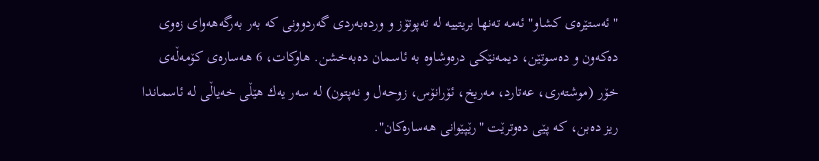"ئەستێرەی كشاو" ئەمە تەنها بریتییە لە تەپوتۆز و وردەبەردی گەردوونی كە بەر بەرگەهەوای زەوی دەكەون و دەسوتێن، دیمەنێكی درەوشاوە بە ئاسمان دەبەخشن. هاوكات، 6 هەسارەی كۆمەڵەی خۆر (موشتەری، عەتارد، مەریخ، ئۆرانۆس، زوحەل و نەپتون) لە سەر یەك هێڵی خەیاڵی لە ئاسماندا ریز دەبن، كە پێی دەوترێت "رێپێوانی هەسارەكان".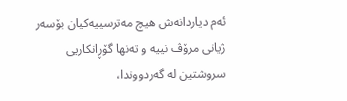ئەم دیاردانەش هیچ مەترسییەكیان بۆسەر ژیانی مرۆڤ نییە و تەنها گۆڕانكاریی سروشتین لە گەردووندا،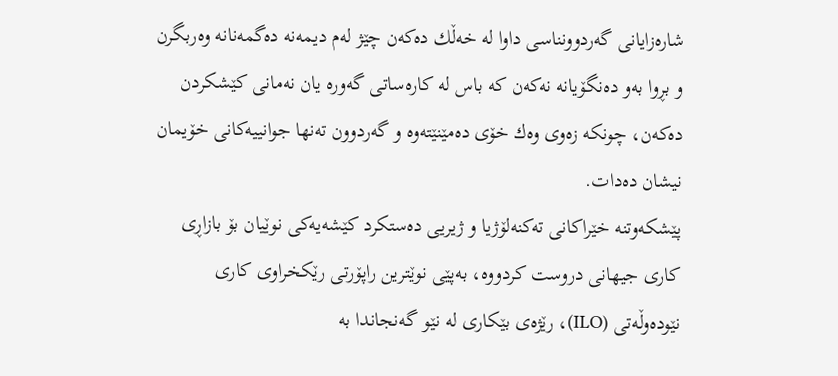شارەزایانی گەردوونناسی داوا لە خەڵك دەكەن چێژ لەم دیمەنە دەگمەنانە وەربگرن و بڕوا بەو دەنگۆیانە نەكەن كە باس لە كارەساتی گەورە یان نەمانی كێشكردن دەكەن، چونكە زەوی وەك خۆی دەمێنێتەوە و گەردوون تەنها جوانییەكانی خۆیمان نیشان دەدات.
پێشکەوتنە خێراکانی تەکنەلۆژیا و ژیریی دەستکرد کێشەیەکی نوێیان بۆ بازاڕی کاری جیهانی دروست کردووە، بەپێی نوێترین راپۆرتی رێکخراوی کاری نێودەوڵەتی (ILO)، رێژەی بێکاری لە نێو گەنجاندا بە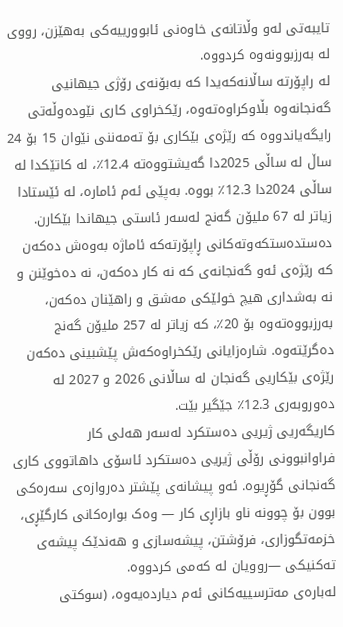تایبەتی لەو وڵاتانەی خاوەنی ئابوورییەکی بەهێزن، رووی لە بەرزبوونەوە کردووە.
لە راپۆرتە ساڵانەکەیدا کە بەبۆنەی رۆژی جیهانیی گەنجانەوە بڵاوکراوەتەوە، رێکخراوی کاری نێودەوڵەتی رایگەیاندووە کە رێژەی بێکاری بۆ تەمەننی نێوان 15 بۆ 24 ساڵ لە ساڵی 2025دا گەیشتووەتە 12.4٪، لە کاتێکدا لە ساڵی 2024دا 12.3٪ بووە. بەپێی ئەم ئامارە، لە ئێستادا زیاتر لە 67 ملیۆن گەنج لەسەر ئاستی جیهاندا بێکارن.
دەستدەستکەوتەکانی ڕاپۆرتەکە ئاماژە بەوەش دەکەن کە رێژەی ئەو گەنجانەی کە نە کار دەکەن، نە دەخوێنن و نە بەشداری هیچ خولێکی مەشق و راهێنان دەکەن، بەرزبووەتەوە بۆ 20٪، کە زیاتر لە 257 ملیۆن گەنج دەگرێتەوە. شارەزایانی رێکخراوەکەش پێشبینی دەکەن رێژەی بێکاریی گەنجان لە ساڵانی 2026 و 2027 لە دەوروبەری 12.3٪ جێگیر بێت.
کاریگەریی ژیریی دەستکرد لەسەر هەلی کار
فراوانبوونی رۆڵی ژیریی دەستکرد ئاسۆی داهاتووی کاری گەنجانی گۆڕیوە. ئەو پیشانەی پێشتر دەروازەی سەرەکی بوون بۆ چوونە ناو بازاڕی کار — وەک بوارەکانی کارگێڕی، خزمەتگوزاری، فرۆشتن، پیشەسازی و هەندێک پیشەی تەکنیکی —روویان لە کەمی کردووە.
لەبارەی مەترسییەکانی ئەم دیاردەیەوە، (سوکتی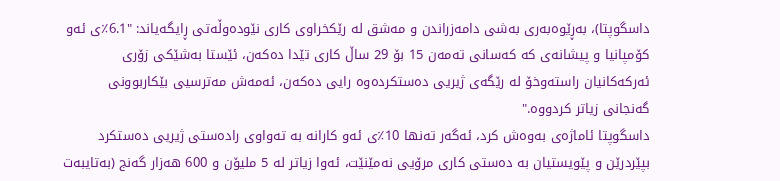داسگوپتا)، بەڕێوەبەری بەشی دامەزراندن و مەشق لە رێکخراوی کاری نێودەوڵەتی ڕایگەیاند: "6.1٪ی ئەو کۆمپانیا و پیشانەی کە کەسانی تەمەن 15 بۆ 29 ساڵ کاری تێدا دەکەن، ئێستا بەشێکی زۆری ئەرکەکانیان راستەوخۆ لە رێگەی ژیریی دەستکردەوە رایی دەکەن، ئەمەش مەترسیی بێکاربوونی گەنجانی زیاتر کردووە."
داسگوپتا ئاماژەی بەوەش کرد، ئەگەر تەنها 10٪ی ئەو کارانە بە تەواوی رادەستی ژیریی دەستکرد بپێردرێن و پێویستیان بە دەستی کاری مرۆیی نەمێنێت، ئەوا زیاتر لە 5 ملیۆن و 600 هەزار گەنج (بەتایبەت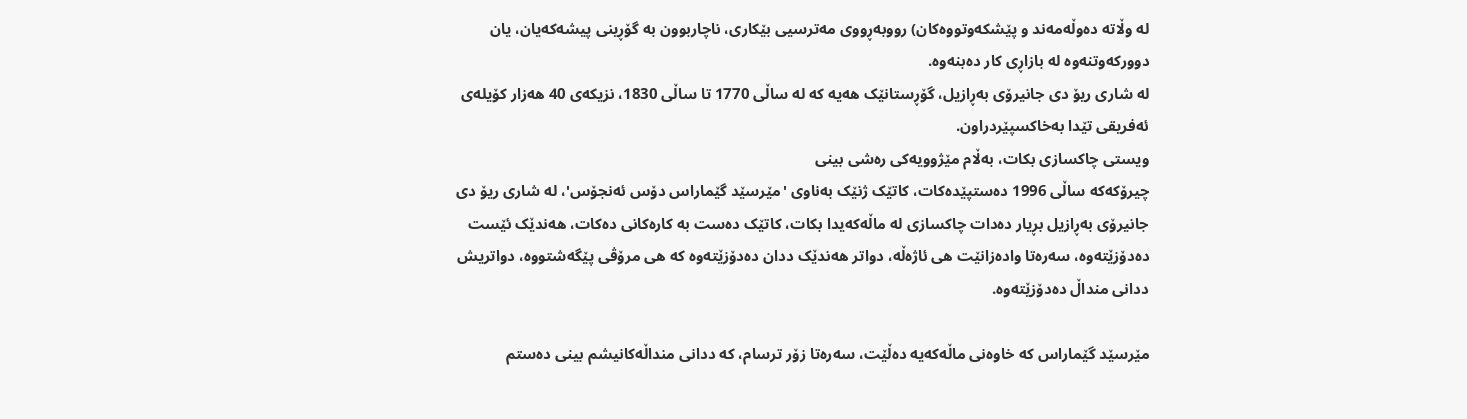لە وڵاتە دەوڵەمەند و پێشکەوتووەکان) رووبەڕووی مەترسیی بێکاری، ناچاربوون بە گۆڕینی پیشەکەیان، یان دوورکەوتنەوە لە بازاڕی کار دەبنەوە.
لە شاری ریۆ دی جانیرۆی بەڕازیل، گۆڕستانێک هەیە کە لە ساڵی 1770 تا ساڵی 1830، نزیکەی 40 هەزار کۆیلەی ئەفریقی تێدا بەخاکسپێردراون.
ویستی چاکسازی بکات، بەڵام مێژوویەکی رەشی بینی
چیرۆکەکە ساڵی 1996 دەستپێدەکات، کاتێک ژنێک بەناوی 'مێرسێد گێماراس دۆس ئەنجۆس'، لە شاری ریۆ دی جانیرۆی بەڕازیل بڕیار دەدات چاکسازی لە ماڵەکەیدا بکات، کاتێک دەست بە کارەکانی دەکات، هەندێک ئێست دەدۆزێتەوە، سەرەتا وادەزانێت هی ئاژەڵە، دواتر هەندێک ددان دەدۆزێتەوە کە هی مرۆڤی پێگەشتووە، دواتریش ددانی منداڵ دەدۆزێتەوە.

مێرسێد گێماراس کە خاوەنی ماڵەکەیە دەڵێت، سەرەتا زۆر ترسام، کە ددانی منداڵەکانیشم بینی دەستم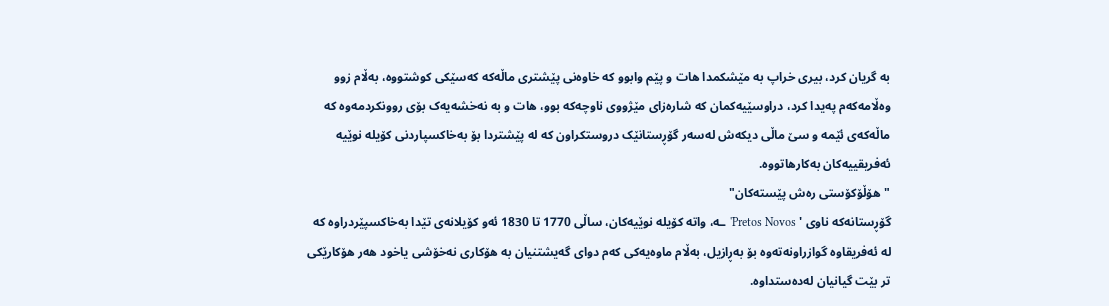بە گریان کرد، بیری خراپ بە مێشکمدا هات و پێم وابوو کە خاوەنی پێشتری ماڵەکە کەسێکی کوشتووە، بەڵام زوو وەڵامەکەم پەیدا کرد، دراوسێیەکمان کە شارەزای مێژووی ناوچەکە بوو، هات و بە نەخشەیەک بۆی روونکردمەوە کە ماڵەکەی ئێمە و سێ ماڵی دیکەش لەسەر گۆڕستانێک دروستکراون کە لە پێشتردا بۆ بەخاکسپاردنی کۆیلە نوێیە ئەفریقییەکان بەکارهاتووە.
"هۆڵۆکۆستی رەش پێستەکان"
گۆڕستانەکە ناوی ' Pretos Novos'ـە، واتە کۆیلە نوێیەکان، ساڵی 1770 تا 1830 ئەو کۆیلانەی تێدا بەخاکسپێردراوە کە لە ئەفریقاوە گوازراونەتەوە بۆ بەڕازیل، بەڵام ماوەیەکی کەم دوای گەیشتنیان بە هۆکاری نەخۆشی یاخود هەر هۆکارێکی تر بێت گیانیان لەدەستداوە.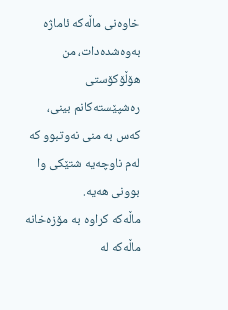خاوەنی ماڵەکە ئاماژە بەوەشدەدات، من هۆڵۆکۆستی رەشپێستەکانم بینی، کەس بە منی نەوتبوو کە لەم ناوچەیە شتێکی وا بوونی هەیە.
ماڵەکە کراوە بە مۆزەخانە
ماڵەکە لە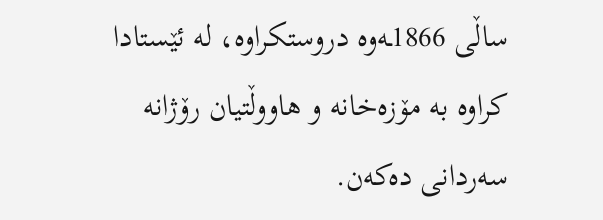ساڵی 1866ـەوە دروستکراوە، لە ئێستادا کراوە بە مۆزەخانە و هاووڵتیان رۆژانە سەردانی دەکەن.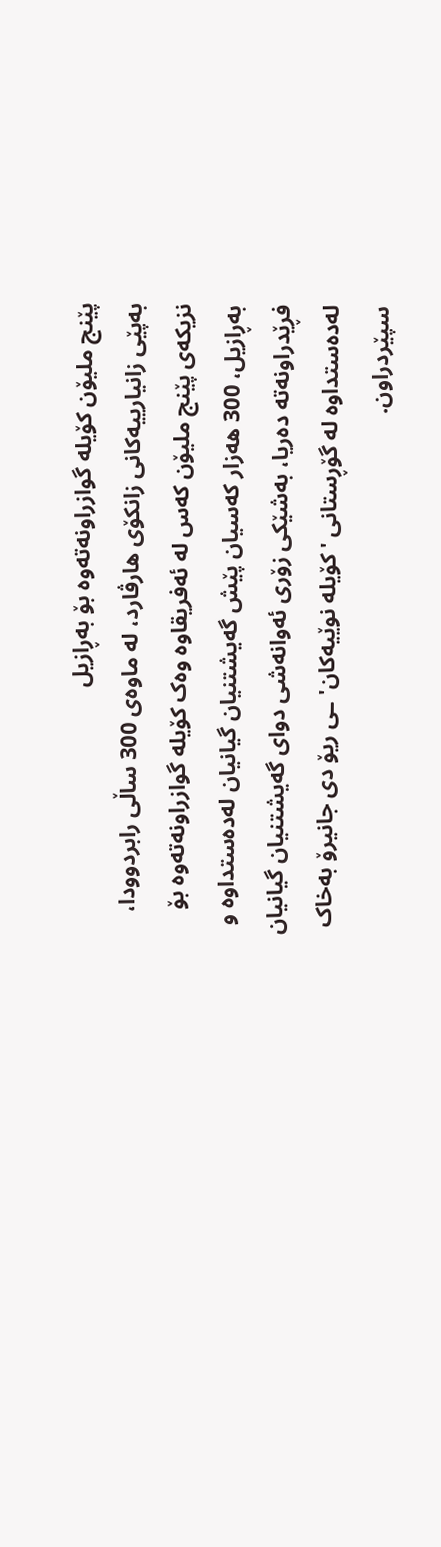پێنج ملیۆن کۆیلە گوازراونەتەوە بۆ بەڕازیل
بەپێی زانیارییەکانی زانکۆی هارڤارد، لە ماوەی 300 ساڵی رابردوودا، نزیکەی پێنج ملیۆن کەس لە ئەفریقاوە وەک کۆیلە گوازراونەتەوە بۆ بەڕازیل، 300 هەزار کەسیان پێش گەیشتنیان گیانیان لەدەستداوە و فڕێدراونەتە دەریا، بەشێکی زۆری ئەوانەشی دوای گەیشتنیان گیانیان لەدەستداوە لە گۆڕستانی 'کۆیلە نوێیەکان'ـی ریۆ دی جانیرۆ بەخاک سپێردراون.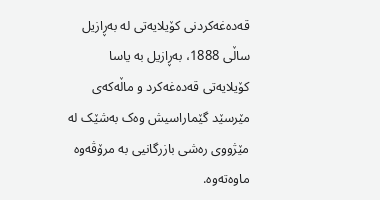قەدەغەکردنی کۆیلایەتی لە بەڕازیل
ساڵی 1888، بەڕازیل بە یاسا کۆیلایەتی قەدەغەکرد و ماڵەکەی مێرسێد گێماراسیش وەک بەشێک لە مێژووی رەشی بازرگانیی بە مرۆڤەوە ماوەتەوە.